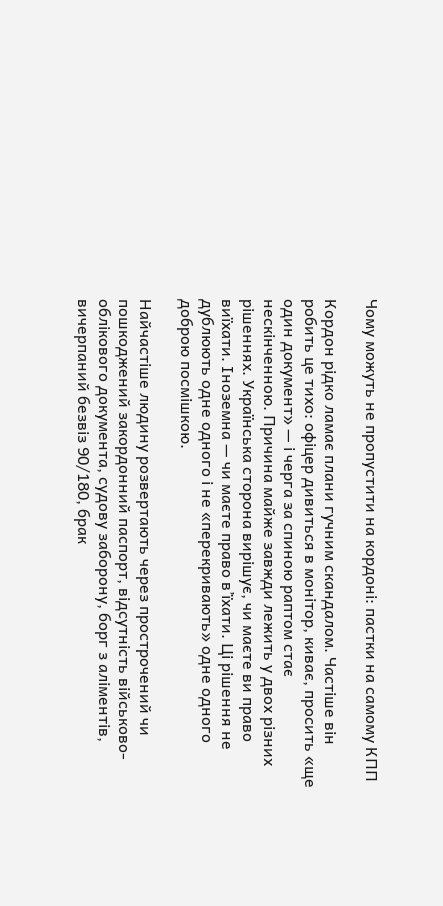Чому можуть не пропустити на кордоні: пастки на самому КПП

Кордон рідко ламає плани гучним скандалом. Частіше він робить це тихо: офіцер дивиться в монітор, киває, просить «ще один документ» — і черга за спиною раптом стає нескінченною. Причина майже завжди лежить у двох різних рішеннях. Українська сторона вирішує, чи маєте ви право виїхати. Іноземна — чи маєте право в’їхати. Ці рішення не дублюють одне одного і не «перекривають» одне одного доброю посмішкою.

Найчастіше людину розвертають через прострочений чи пошкоджений закордонний паспорт, відсутність військово-облікового документа, судову заборону, борг з аліментів, вичерпаний безвіз 90/180, брак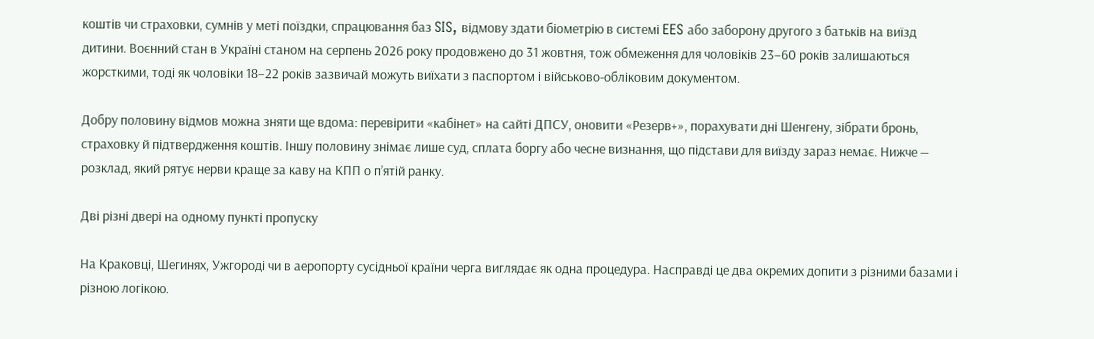коштів чи страховки, сумнів у меті поїздки, спрацювання баз SIS, відмову здати біометрію в системі EES або заборону другого з батьків на виїзд дитини. Воєнний стан в Україні станом на серпень 2026 року продовжено до 31 жовтня, тож обмеження для чоловіків 23–60 років залишаються жорсткими, тоді як чоловіки 18–22 років зазвичай можуть виїхати з паспортом і військово-обліковим документом.

Добру половину відмов можна зняти ще вдома: перевірити «кабінет» на сайті ДПСУ, оновити «Резерв+», порахувати дні Шенгену, зібрати бронь, страховку й підтвердження коштів. Іншу половину знімає лише суд, сплата боргу або чесне визнання, що підстави для виїзду зараз немає. Нижче — розклад, який рятує нерви краще за каву на КПП о п’ятій ранку.

Дві різні двері на одному пункті пропуску

На Краковці, Шегинях, Ужгороді чи в аеропорту сусідньої країни черга виглядає як одна процедура. Насправді це два окремих допити з різними базами і різною логікою.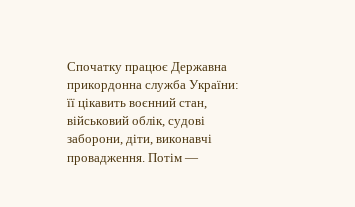Спочатку працює Державна прикордонна служба України: її цікавить воєнний стан, військовий облік, судові заборони, діти, виконавчі провадження. Потім —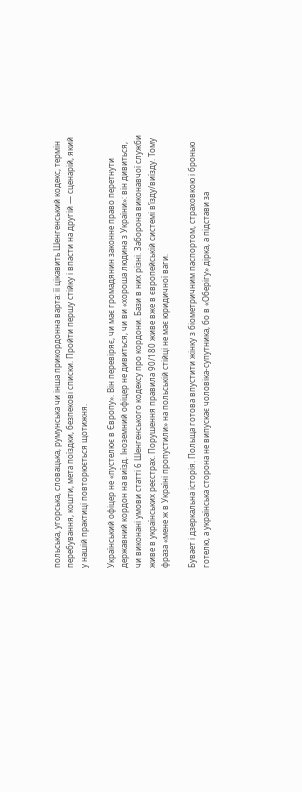польська, угорська, словацька, румунська чи інша прикордонна варта: її цікавить Шенгенський кодекс, термін перебування, кошти, мета поїздки, безпекові списки. Пройти першу стійку і впасти на другій — сценарій, який у нашій практиці повторюється щотижня.

Український офіцер не «пустелює в Європу». Він перевіряє, чи має громадянин законне право перетнути державний кордон на виїзд. Іноземний офіцер не дивиться, чи ви «хороша людина з України»: він дивиться, чи виконані умови статті 6 Шенгенського кодексу про кордони. Бази в них різні. Заборона виконавчої служби живе в українських реєстрах. Порушення правила 90/180 живе вже в європейській системі в’їзду/виїзду. Тому фраза «мене ж в Україні пропустили» на польській стійці не має юридичної ваги.

Бувает і дзеркальна історія. Польща готова впустити жінку з біометричним паспортом, страховкою і бронью готелю, а українська сторона не випускає чоловіка-супутника, бо в «Оберігу» дірка, а підстави за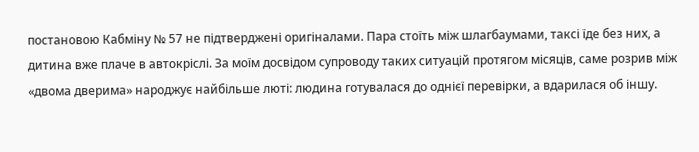постановою Кабміну № 57 не підтверджені оригіналами. Пара стоїть між шлагбаумами, таксі їде без них, а дитина вже плаче в автокріслі. За моїм досвідом супроводу таких ситуацій протягом місяців, саме розрив між «двома дверима» народжує найбільше люті: людина готувалася до однієї перевірки, а вдарилася об іншу.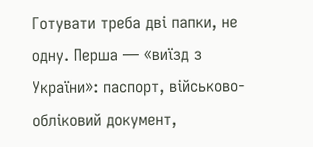Готувати треба дві папки, не одну. Перша — «виїзд з України»: паспорт, військово-обліковий документ,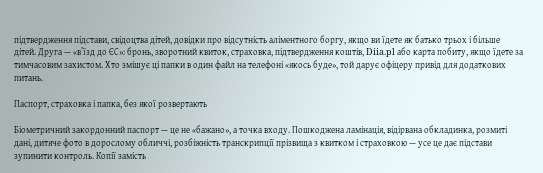підтвердження підстави, свідоцтва дітей, довідки про відсутність аліментного боргу, якщо ви їдете як батько трьох і більше дітей. Друга — «в’їзд до ЄС»: бронь, зворотний квиток, страховка, підтвердження коштів, Diia.pl або карта побиту, якщо їдете за тимчасовим захистом. Хто змішує ці папки в один файл на телефоні «якось буде», той дарує офіцеру привід для додаткових питань.

Паспорт, страховка і папка, без якої розвертають

Біометричний закордонний паспорт — це не «бажано», а точка входу. Пошкоджена ламінація, відірвана обкладинка, розмиті дані, дитяче фото в дорослому обличчі, розбіжність транскрипції прізвища з квитком і страховкою — усе це дає підстави зупинити контроль. Копії замість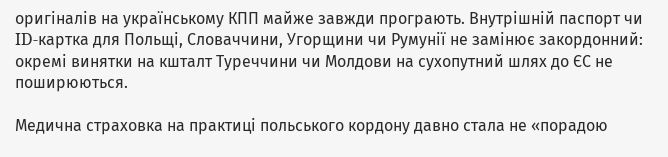оригіналів на українському КПП майже завжди програють. Внутрішній паспорт чи ID-картка для Польщі, Словаччини, Угорщини чи Румунії не замінює закордонний: окремі винятки на кшталт Туреччини чи Молдови на сухопутний шлях до ЄС не поширюються.

Медична страховка на практиці польського кордону давно стала не «порадою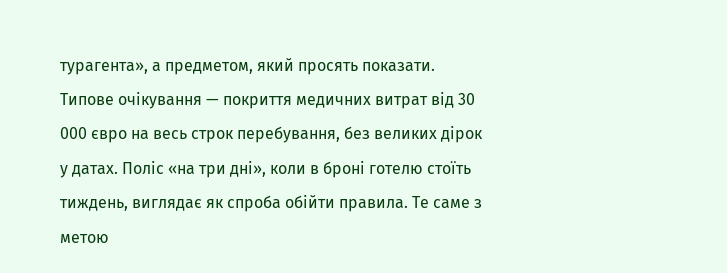турагента», а предметом, який просять показати. Типове очікування — покриття медичних витрат від 30 000 євро на весь строк перебування, без великих дірок у датах. Поліс «на три дні», коли в броні готелю стоїть тиждень, виглядає як спроба обійти правила. Те саме з метою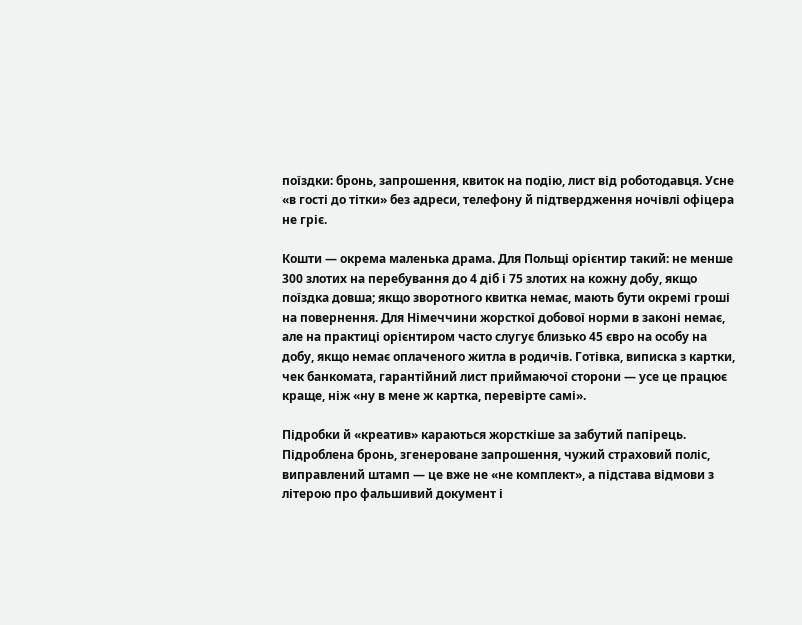поїздки: бронь, запрошення, квиток на подію, лист від роботодавця. Усне «в гості до тітки» без адреси, телефону й підтвердження ночівлі офіцера не гріє.

Кошти — окрема маленька драма. Для Польщі орієнтир такий: не менше 300 злотих на перебування до 4 діб і 75 злотих на кожну добу, якщо поїздка довша; якщо зворотного квитка немає, мають бути окремі гроші на повернення. Для Німеччини жорсткої добової норми в законі немає, але на практиці орієнтиром часто слугує близько 45 євро на особу на добу, якщо немає оплаченого житла в родичів. Готівка, виписка з картки, чек банкомата, гарантійний лист приймаючої сторони — усе це працює краще, ніж «ну в мене ж картка, перевірте самі».

Підробки й «креатив» караються жорсткіше за забутий папірець. Підроблена бронь, згенероване запрошення, чужий страховий поліс, виправлений штамп — це вже не «не комплект», а підстава відмови з літерою про фальшивий документ і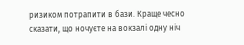ризиком потрапити в бази. Краще чесно сказати, що ночуєте на вокзалі одну ніч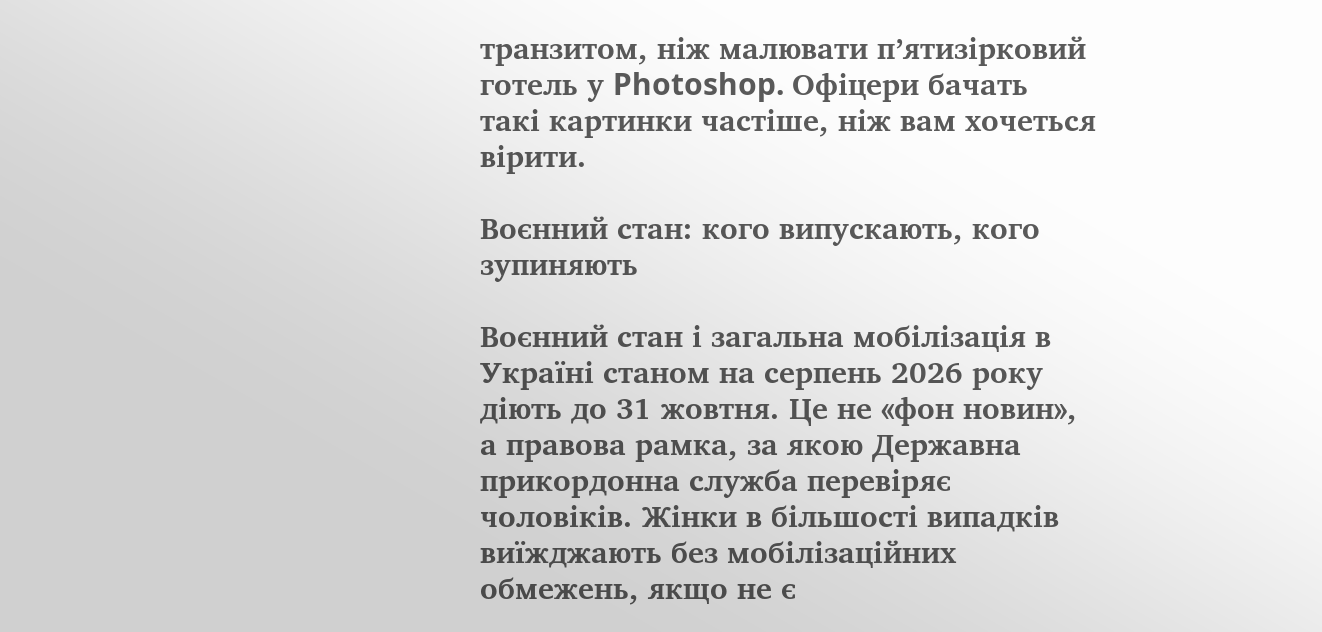транзитом, ніж малювати п’ятизірковий готель у Photoshop. Офіцери бачать такі картинки частіше, ніж вам хочеться вірити.

Воєнний стан: кого випускають, кого зупиняють

Воєнний стан і загальна мобілізація в Україні станом на серпень 2026 року діють до 31 жовтня. Це не «фон новин», а правова рамка, за якою Державна прикордонна служба перевіряє чоловіків. Жінки в більшості випадків виїжджають без мобілізаційних обмежень, якщо не є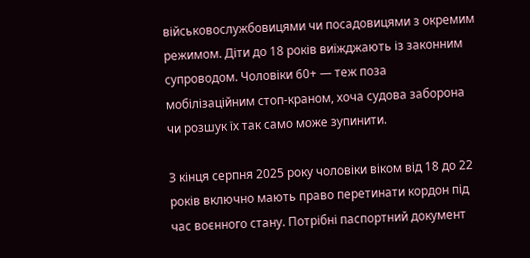військовослужбовицями чи посадовицями з окремим режимом. Діти до 18 років виїжджають із законним супроводом. Чоловіки 60+ — теж поза мобілізаційним стоп-краном, хоча судова заборона чи розшук їх так само може зупинити.

З кінця серпня 2025 року чоловіки віком від 18 до 22 років включно мають право перетинати кордон під час воєнного стану. Потрібні паспортний документ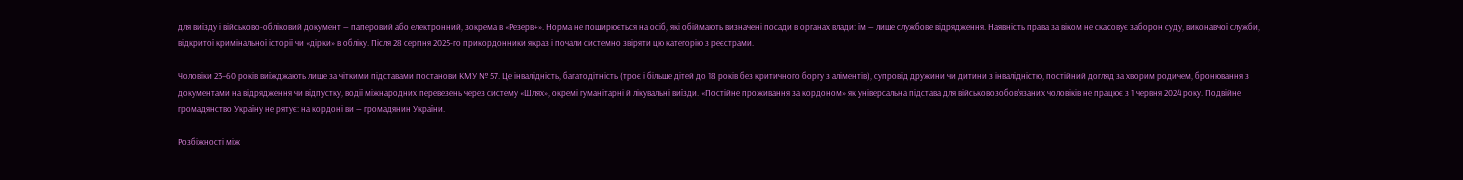для виїзду і військово-обліковий документ — паперовий або електронний, зокрема в «Резерв+». Норма не поширюється на осіб, які обіймають визначені посади в органах влади: їм — лише службове відрядження. Наявність права за віком не скасовує заборон суду, виконавчої служби, відкритої кримінальної історії чи «дірки» в обліку. Після 28 серпня 2025-го прикордонники якраз і почали системно звіряти цю категорію з реєстрами.

Чоловіки 23–60 років виїжджають лише за чіткими підставами постанови КМУ № 57. Це інвалідність, багатодітність (троє і більше дітей до 18 років без критичного боргу з аліментів), супровід дружини чи дитини з інвалідністю, постійний догляд за хворим родичем, бронювання з документами на відрядження чи відпустку, водії міжнародних перевезень через систему «Шлях», окремі гуманітарні й лікувальні виїзди. «Постійне проживання за кордоном» як універсальна підстава для військовозобов’язаних чоловіків не працює з 1 червня 2024 року. Подвійне громадянство Україну не рятує: на кордоні ви — громадянин України.

Розбіжності між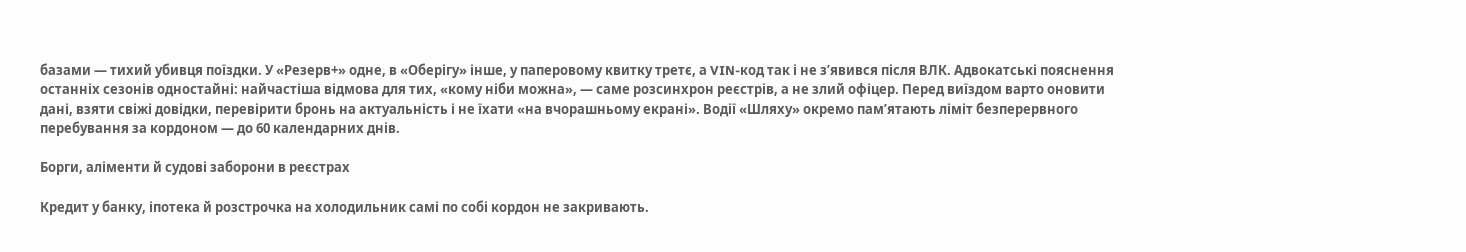базами — тихий убивця поїздки. У «Резерв+» одне, в «Оберігу» інше, у паперовому квитку третє, а VIN-код так і не з’явився після ВЛК. Адвокатські пояснення останніх сезонів одностайні: найчастіша відмова для тих, «кому ніби можна», — саме розсинхрон реєстрів, а не злий офіцер. Перед виїздом варто оновити дані, взяти свіжі довідки, перевірити бронь на актуальність і не їхати «на вчорашньому екрані». Водії «Шляху» окремо пам’ятають ліміт безперервного перебування за кордоном — до 60 календарних днів.

Борги, аліменти й судові заборони в реєстрах

Кредит у банку, іпотека й розстрочка на холодильник самі по собі кордон не закривають.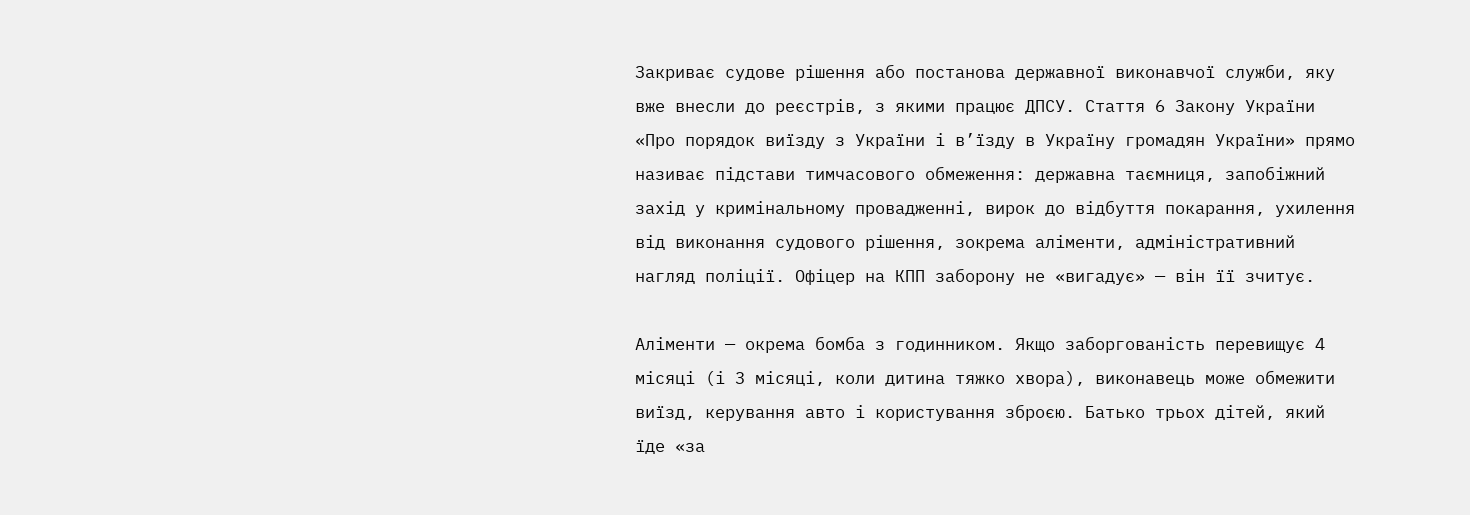Закриває судове рішення або постанова державної виконавчої служби, яку вже внесли до реєстрів, з якими працює ДПСУ. Стаття 6 Закону України «Про порядок виїзду з України і в’їзду в Україну громадян України» прямо називає підстави тимчасового обмеження: державна таємниця, запобіжний захід у кримінальному провадженні, вирок до відбуття покарання, ухилення від виконання судового рішення, зокрема аліменти, адміністративний нагляд поліції. Офіцер на КПП заборону не «вигадує» — він її зчитує.

Аліменти — окрема бомба з годинником. Якщо заборгованість перевищує 4 місяці (і 3 місяці, коли дитина тяжко хвора), виконавець може обмежити виїзд, керування авто і користування зброєю. Батько трьох дітей, який їде «за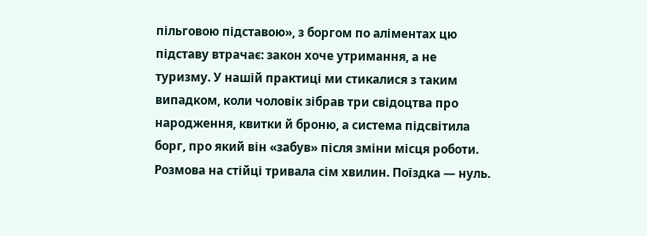пільговою підставою», з боргом по аліментах цю підставу втрачає: закон хоче утримання, а не туризму. У нашій практиці ми стикалися з таким випадком, коли чоловік зібрав три свідоцтва про народження, квитки й броню, а система підсвітила борг, про який він «забув» після зміни місця роботи. Розмова на стійці тривала сім хвилин. Поїздка — нуль.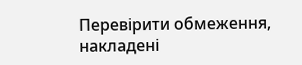Перевірити обмеження, накладені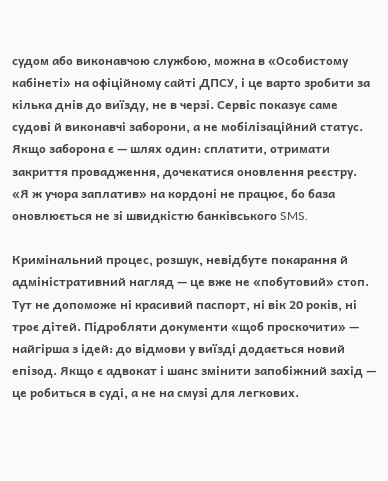судом або виконавчою службою, можна в «Особистому кабінеті» на офіційному сайті ДПСУ, і це варто зробити за кілька днів до виїзду, не в черзі. Сервіс показує саме судові й виконавчі заборони, а не мобілізаційний статус. Якщо заборона є — шлях один: сплатити, отримати закриття провадження, дочекатися оновлення реєстру. «Я ж учора заплатив» на кордоні не працює, бо база оновлюється не зі швидкістю банківського SMS.

Кримінальний процес, розшук, невідбуте покарання й адміністративний нагляд — це вже не «побутовий» стоп. Тут не допоможе ні красивий паспорт, ні вік 20 років, ні троє дітей. Підробляти документи «щоб проскочити» — найгірша з ідей: до відмови у виїзді додається новий епізод. Якщо є адвокат і шанс змінити запобіжний захід — це робиться в суді, а не на смузі для легкових.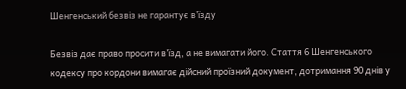Шенгенський безвіз не гарантує в’їзду

Безвіз дає право просити в’їзд, а не вимагати його. Стаття 6 Шенгенського кодексу про кордони вимагає дійсний проїзний документ, дотримання 90 днів у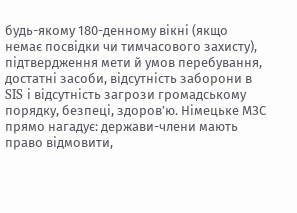будь-якому 180-денному вікні (якщо немає посвідки чи тимчасового захисту), підтвердження мети й умов перебування, достатні засоби, відсутність заборони в SIS і відсутність загрози громадському порядку, безпеці, здоров’ю. Німецьке МЗС прямо нагадує: держави-члени мають право відмовити,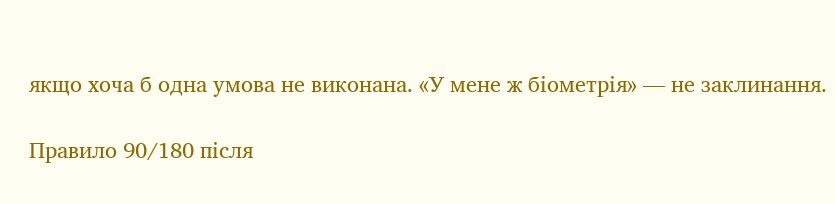якщо хоча б одна умова не виконана. «У мене ж біометрія» — не заклинання.

Правило 90/180 після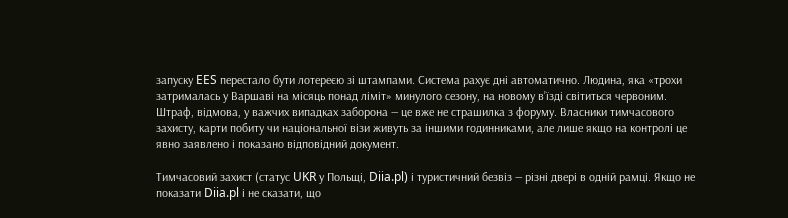запуску EES перестало бути лотереєю зі штампами. Система рахує дні автоматично. Людина, яка «трохи затрималась у Варшаві на місяць понад ліміт» минулого сезону, на новому в’їзді світиться червоним. Штраф, відмова, у важчих випадках заборона — це вже не страшилка з форуму. Власники тимчасового захисту, карти побиту чи національної візи живуть за іншими годинниками, але лише якщо на контролі це явно заявлено і показано відповідний документ.

Тимчасовий захист (статус UKR у Польщі, Diia.pl) і туристичний безвіз — різні двері в одній рамці. Якщо не показати Diia.pl і не сказати, що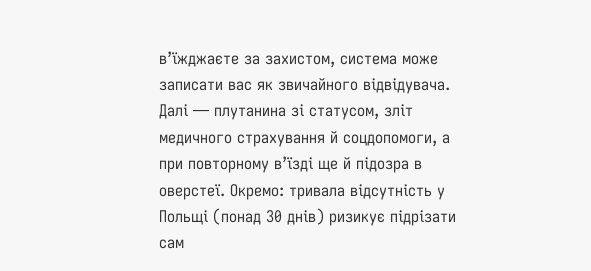в’їжджаєте за захистом, система може записати вас як звичайного відвідувача. Далі — плутанина зі статусом, зліт медичного страхування й соцдопомоги, а при повторному в’їзді ще й підозра в оверстеї. Окремо: тривала відсутність у Польщі (понад 30 днів) ризикує підрізати сам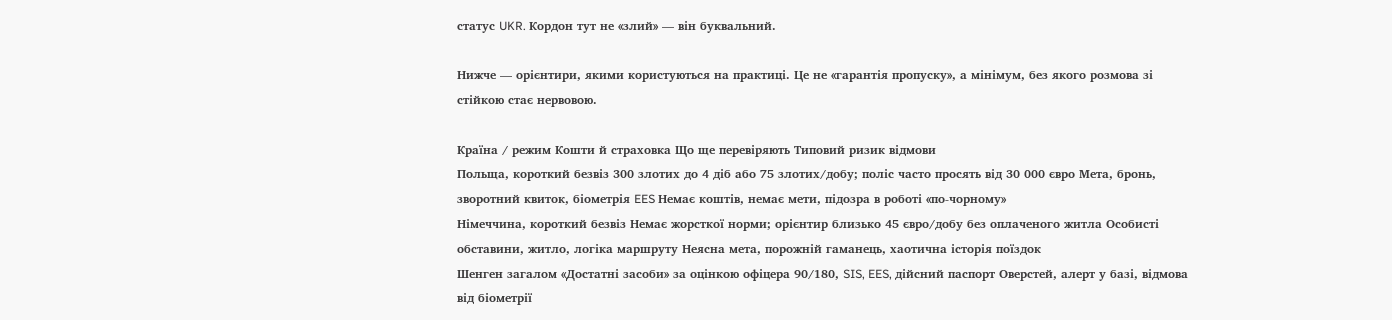статус UKR. Кордон тут не «злий» — він буквальний.

Нижче — орієнтири, якими користуються на практиці. Це не «гарантія пропуску», а мінімум, без якого розмова зі стійкою стає нервовою.

Країна / режим Кошти й страховка Що ще перевіряють Типовий ризик відмови
Польща, короткий безвіз 300 злотих до 4 діб або 75 злотих/добу; поліс часто просять від 30 000 євро Мета, бронь, зворотний квиток, біометрія EES Немає коштів, немає мети, підозра в роботі «по-чорному»
Німеччина, короткий безвіз Немає жорсткої норми; орієнтир близько 45 євро/добу без оплаченого житла Особисті обставини, житло, логіка маршруту Неясна мета, порожній гаманець, хаотична історія поїздок
Шенген загалом «Достатні засоби» за оцінкою офіцера 90/180, SIS, EES, дійсний паспорт Оверстей, алерт у базі, відмова від біометрії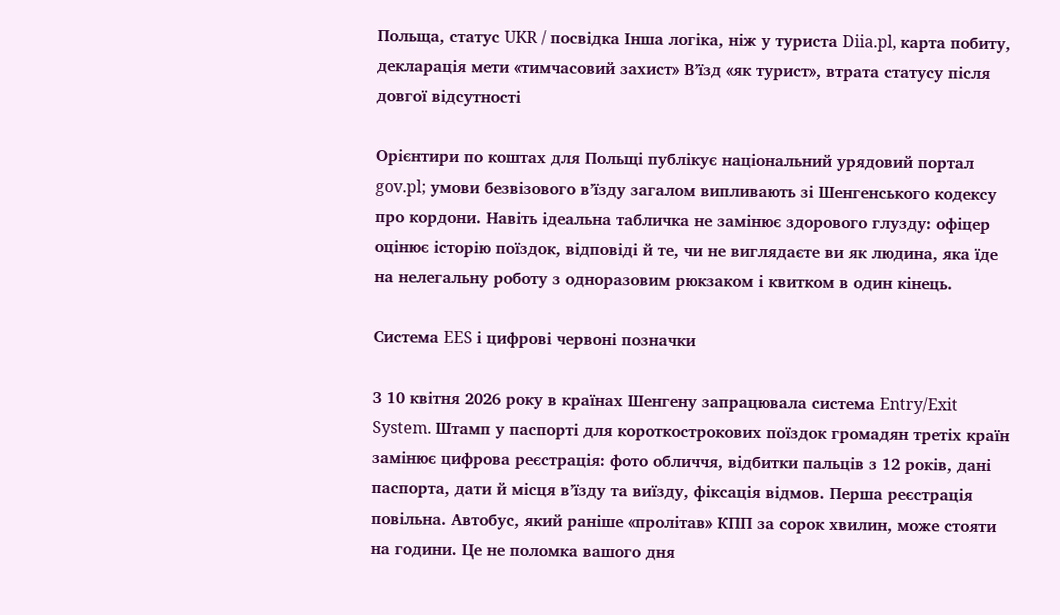Польща, статус UKR / посвідка Інша логіка, ніж у туриста Diia.pl, карта побиту, декларація мети «тимчасовий захист» В’їзд «як турист», втрата статусу після довгої відсутності

Орієнтири по коштах для Польщі публікує національний урядовий портал gov.pl; умови безвізового в’їзду загалом випливають зі Шенгенського кодексу про кордони. Навіть ідеальна табличка не замінює здорового глузду: офіцер оцінює історію поїздок, відповіді й те, чи не виглядаєте ви як людина, яка їде на нелегальну роботу з одноразовим рюкзаком і квитком в один кінець.

Система EES і цифрові червоні позначки

З 10 квітня 2026 року в країнах Шенгену запрацювала система Entry/Exit System. Штамп у паспорті для короткострокових поїздок громадян третіх країн замінює цифрова реєстрація: фото обличчя, відбитки пальців з 12 років, дані паспорта, дати й місця в’їзду та виїзду, фіксація відмов. Перша реєстрація повільна. Автобус, який раніше «пролітав» КПП за сорок хвилин, може стояти на години. Це не поломка вашого дня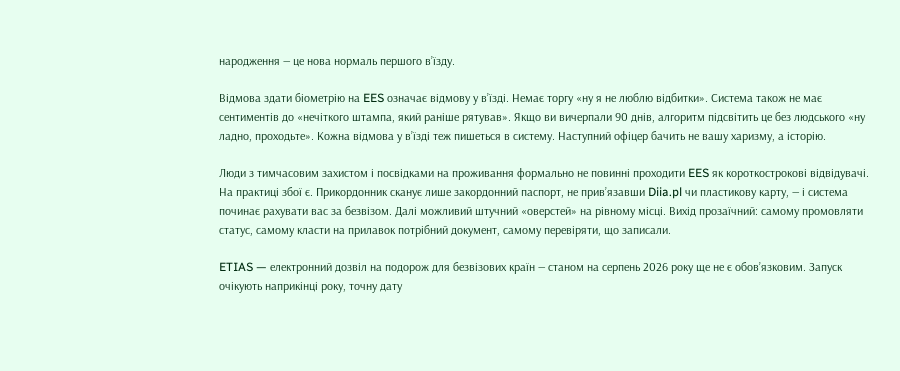народження — це нова нормаль першого в’їзду.

Відмова здати біометрію на EES означає відмову у в’їзді. Немає торгу «ну я не люблю відбитки». Система також не має сентиментів до «нечіткого штампа, який раніше рятував». Якщо ви вичерпали 90 днів, алгоритм підсвітить це без людського «ну ладно, проходьте». Кожна відмова у в’їзді теж пишеться в систему. Наступний офіцер бачить не вашу харизму, а історію.

Люди з тимчасовим захистом і посвідками на проживання формально не повинні проходити EES як короткострокові відвідувачі. На практиці збої є. Прикордонник сканує лише закордонний паспорт, не прив’язавши Diia.pl чи пластикову карту, — і система починає рахувати вас за безвізом. Далі можливий штучний «оверстей» на рівному місці. Вихід прозаїчний: самому промовляти статус, самому класти на прилавок потрібний документ, самому перевіряти, що записали.

ETIAS — електронний дозвіл на подорож для безвізових країн — станом на серпень 2026 року ще не є обов’язковим. Запуск очікують наприкінці року, точну дату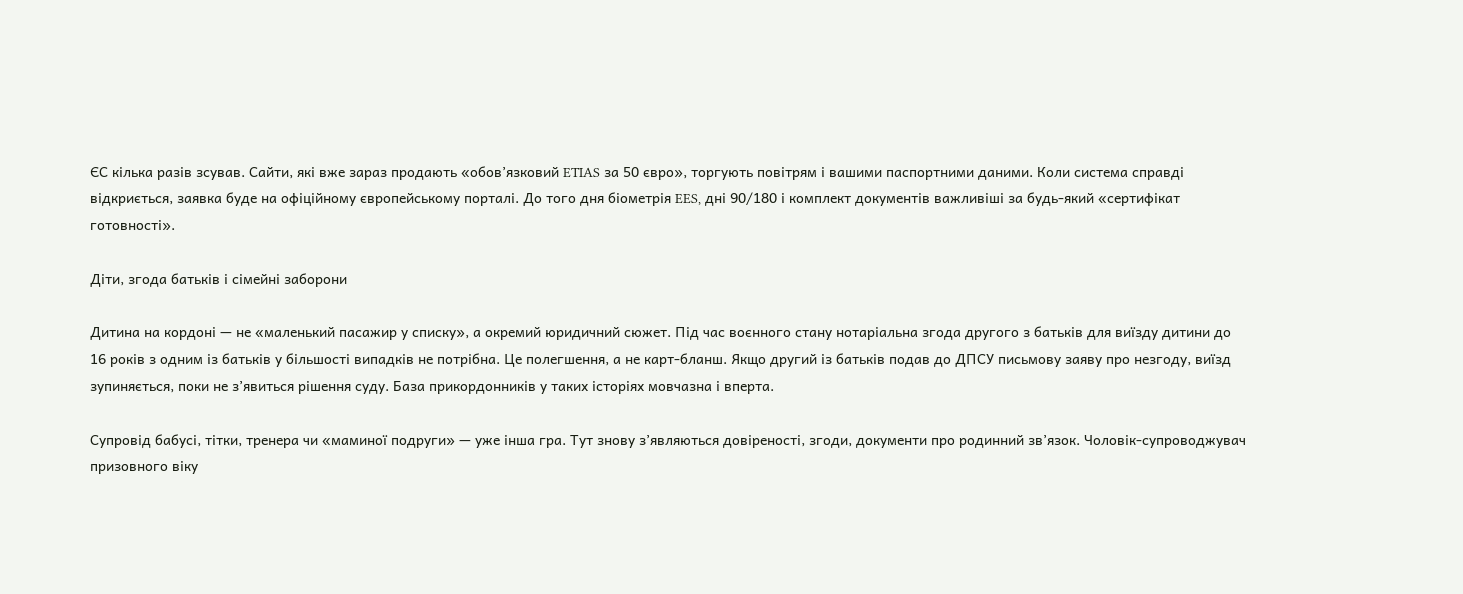ЄС кілька разів зсував. Сайти, які вже зараз продають «обов’язковий ETIAS за 50 євро», торгують повітрям і вашими паспортними даними. Коли система справді відкриється, заявка буде на офіційному європейському порталі. До того дня біометрія EES, дні 90/180 і комплект документів важливіші за будь-який «сертифікат готовності».

Діти, згода батьків і сімейні заборони

Дитина на кордоні — не «маленький пасажир у списку», а окремий юридичний сюжет. Під час воєнного стану нотаріальна згода другого з батьків для виїзду дитини до 16 років з одним із батьків у більшості випадків не потрібна. Це полегшення, а не карт-бланш. Якщо другий із батьків подав до ДПСУ письмову заяву про незгоду, виїзд зупиняється, поки не з’явиться рішення суду. База прикордонників у таких історіях мовчазна і вперта.

Супровід бабусі, тітки, тренера чи «маминої подруги» — уже інша гра. Тут знову з’являються довіреності, згоди, документи про родинний зв’язок. Чоловік-супроводжувач призовного віку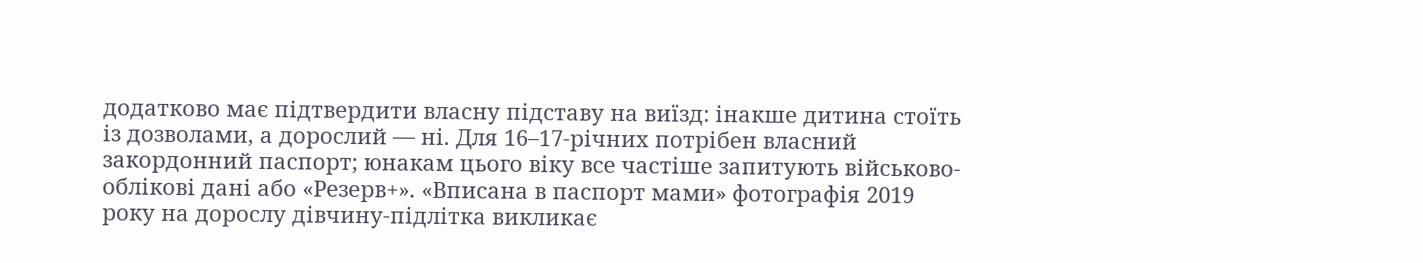додатково має підтвердити власну підставу на виїзд: інакше дитина стоїть із дозволами, а дорослий — ні. Для 16–17-річних потрібен власний закордонний паспорт; юнакам цього віку все частіше запитують військово-облікові дані або «Резерв+». «Вписана в паспорт мами» фотографія 2019 року на дорослу дівчину-підлітка викликає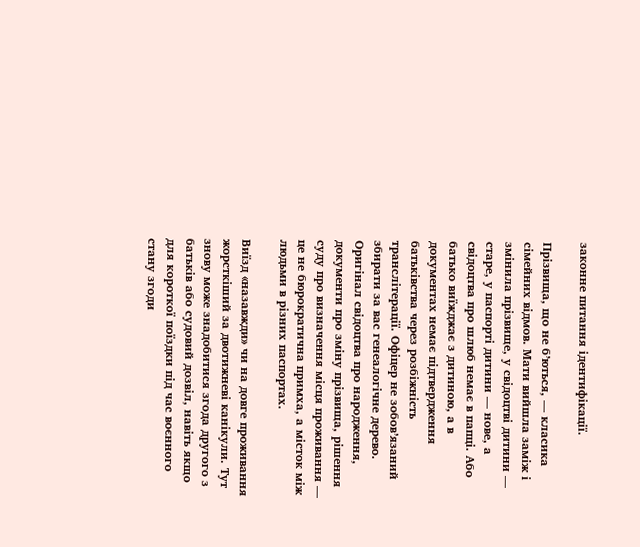законне питання ідентифікації.

Прізвища, що не б’ються, — класика сімейних відмов. Мати вийшла заміж і змінила прізвище, у свідоцтві дитини — старе, у паспорті дитини — нове, а свідоцтва про шлюб немає в папці. Або батько виїжджає з дитиною, а в документах немає підтвердження батьківства через розбіжність транслітерації. Офіцер не зобов’язаний збирати за вас генеалогічне дерево. Оригінал свідоцтва про народження, документи про зміну прізвища, рішення суду про визначення місця проживання — це не бюрократична примха, а місток між людьми в різних паспортах.

Виїзд «назавжди» чи на довге проживання жорсткіший за двотижневі канікули. Тут знову може знадобитися згода другого з батьків або судовий дозвіл, навіть якщо для короткої поїздки під час воєнного стану згоди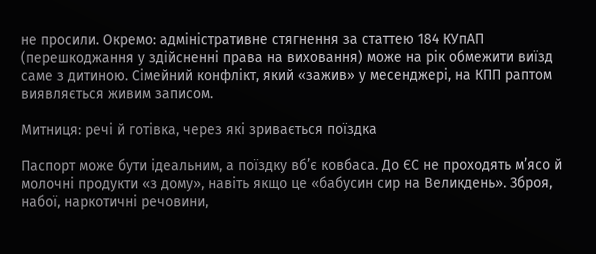не просили. Окремо: адміністративне стягнення за статтею 184 КУпАП (перешкоджання у здійсненні права на виховання) може на рік обмежити виїзд саме з дитиною. Сімейний конфлікт, який «зажив» у месенджері, на КПП раптом виявляється живим записом.

Митниця: речі й готівка, через які зривається поїздка

Паспорт може бути ідеальним, а поїздку вб’є ковбаса. До ЄС не проходять м’ясо й молочні продукти «з дому», навіть якщо це «бабусин сир на Великдень». Зброя, набої, наркотичні речовини,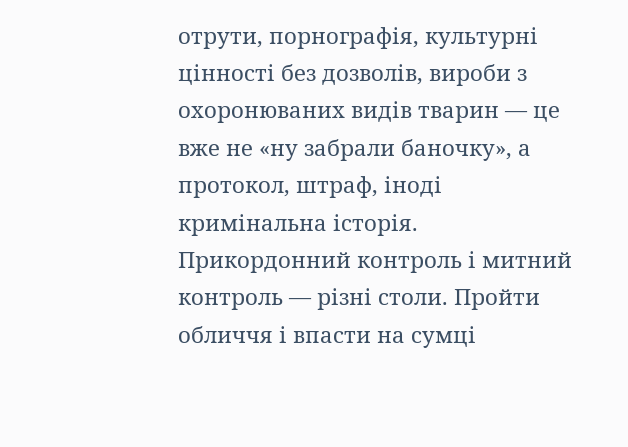отрути, порнографія, культурні цінності без дозволів, вироби з охоронюваних видів тварин — це вже не «ну забрали баночку», а протокол, штраф, іноді кримінальна історія. Прикордонний контроль і митний контроль — різні столи. Пройти обличчя і впасти на сумці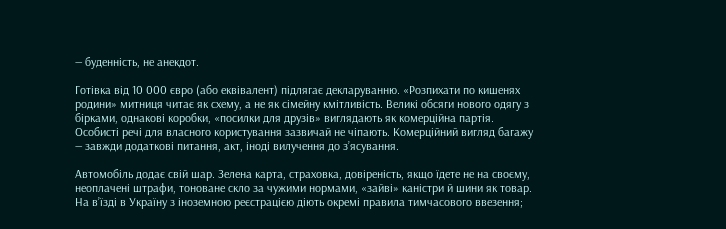— буденність, не анекдот.

Готівка від 10 000 євро (або еквівалент) підлягає декларуванню. «Розпихати по кишенях родини» митниця читає як схему, а не як сімейну кмітливість. Великі обсяги нового одягу з бірками, однакові коробки, «посилки для друзів» виглядають як комерційна партія. Особисті речі для власного користування зазвичай не чіпають. Комерційний вигляд багажу — завжди додаткові питання, акт, іноді вилучення до з’ясування.

Автомобіль додає свій шар. Зелена карта, страховка, довіреність, якщо їдете не на своєму, неоплачені штрафи, тоноване скло за чужими нормами, «зайві» каністри й шини як товар. На в’їзді в Україну з іноземною реєстрацією діють окремі правила тимчасового ввезення;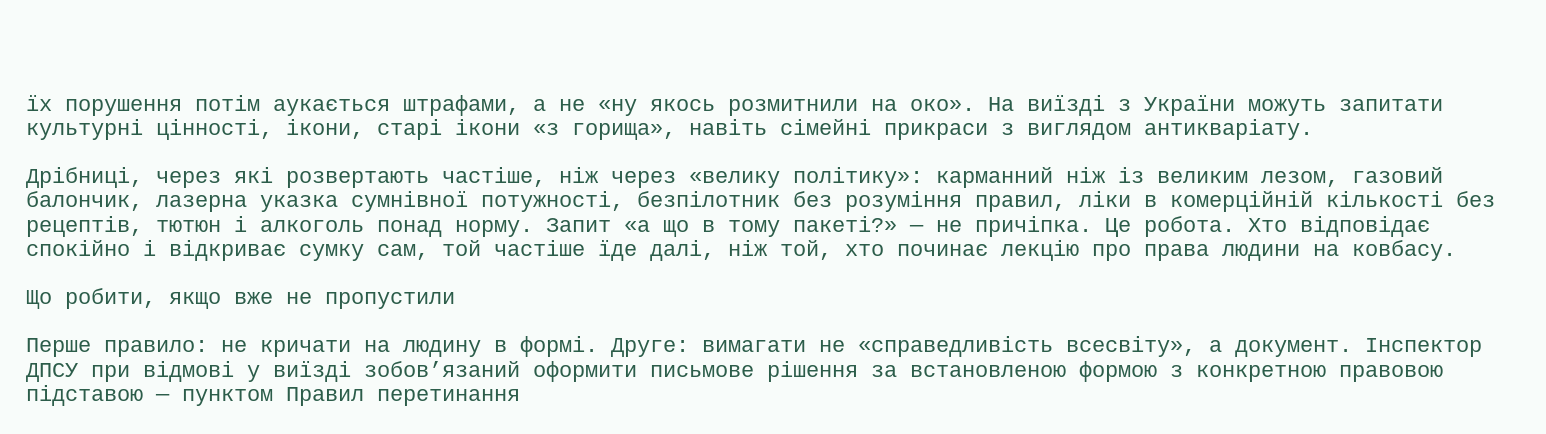їх порушення потім аукається штрафами, а не «ну якось розмитнили на око». На виїзді з України можуть запитати культурні цінності, ікони, старі ікони «з горища», навіть сімейні прикраси з виглядом антикваріату.

Дрібниці, через які розвертають частіше, ніж через «велику політику»: карманний ніж із великим лезом, газовий балончик, лазерна указка сумнівної потужності, безпілотник без розуміння правил, ліки в комерційній кількості без рецептів, тютюн і алкоголь понад норму. Запит «а що в тому пакеті?» — не причіпка. Це робота. Хто відповідає спокійно і відкриває сумку сам, той частіше їде далі, ніж той, хто починає лекцію про права людини на ковбасу.

Що робити, якщо вже не пропустили

Перше правило: не кричати на людину в формі. Друге: вимагати не «справедливість всесвіту», а документ. Інспектор ДПСУ при відмові у виїзді зобов’язаний оформити письмове рішення за встановленою формою з конкретною правовою підставою — пунктом Правил перетинання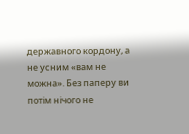державного кордону, а не усним «вам не можна». Без паперу ви потім нічого не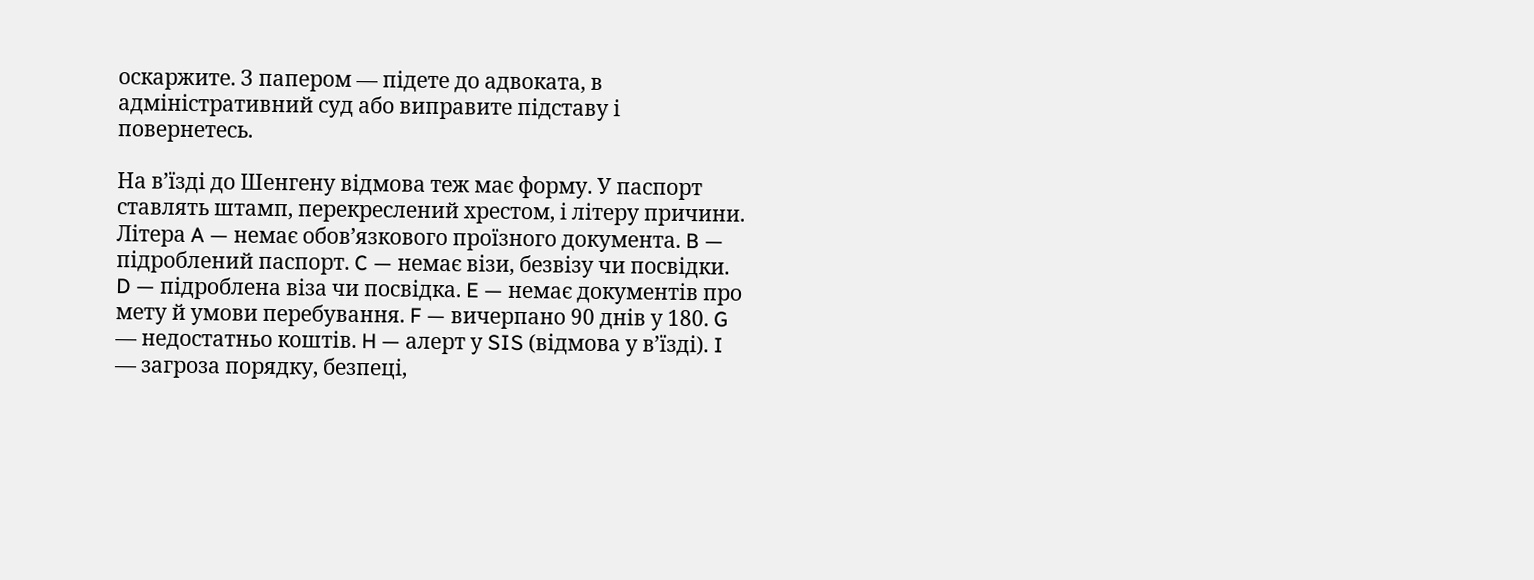оскаржите. З папером — підете до адвоката, в адміністративний суд або виправите підставу і повернетесь.

На в’їзді до Шенгену відмова теж має форму. У паспорт ставлять штамп, перекреслений хрестом, і літеру причини. Літера A — немає обов’язкового проїзного документа. B — підроблений паспорт. C — немає візи, безвізу чи посвідки. D — підроблена віза чи посвідка. E — немає документів про мету й умови перебування. F — вичерпано 90 днів у 180. G — недостатньо коштів. H — алерт у SIS (відмова у в’їзді). I — загроза порядку, безпеці,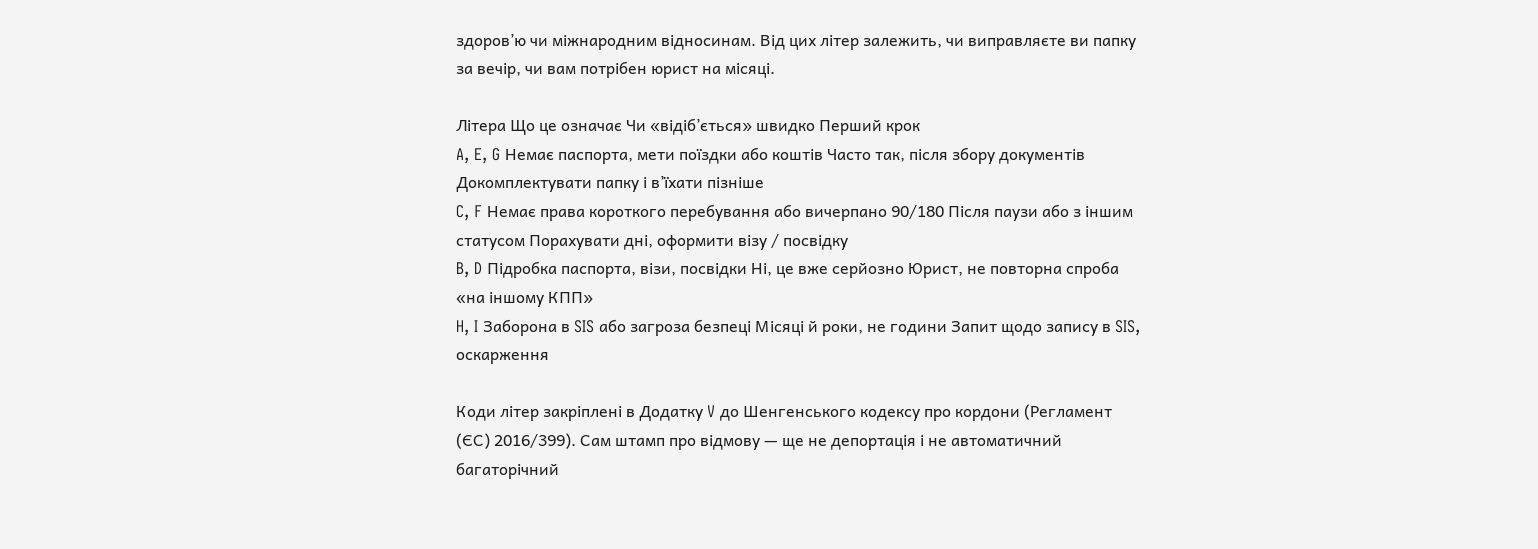здоров’ю чи міжнародним відносинам. Від цих літер залежить, чи виправляєте ви папку за вечір, чи вам потрібен юрист на місяці.

Літера Що це означає Чи «відіб’ється» швидко Перший крок
A, E, G Немає паспорта, мети поїздки або коштів Часто так, після збору документів Докомплектувати папку і в’їхати пізніше
C, F Немає права короткого перебування або вичерпано 90/180 Після паузи або з іншим статусом Порахувати дні, оформити візу / посвідку
B, D Підробка паспорта, візи, посвідки Ні, це вже серйозно Юрист, не повторна спроба «на іншому КПП»
H, I Заборона в SIS або загроза безпеці Місяці й роки, не години Запит щодо запису в SIS, оскарження

Коди літер закріплені в Додатку V до Шенгенського кодексу про кордони (Регламент (ЄС) 2016/399). Сам штамп про відмову — ще не депортація і не автоматичний багаторічний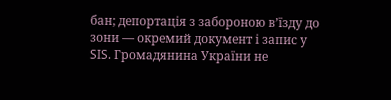бан; депортація з забороною в’їзду до зони — окремий документ і запис у SIS. Громадянина України не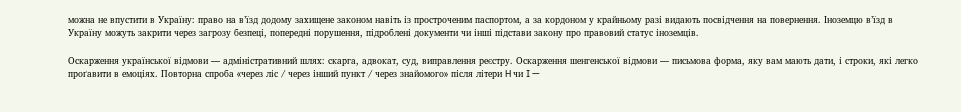можна не впустити в Україну: право на в’їзд додому захищене законом навіть із простроченим паспортом, а за кордоном у крайньому разі видають посвідчення на повернення. Іноземцю в’їзд в Україну можуть закрити через загрозу безпеці, попередні порушення, підроблені документи чи інші підстави закону про правовий статус іноземців.

Оскарження української відмови — адміністративний шлях: скарга, адвокат, суд, виправлення реєстру. Оскарження шенгенської відмови — письмова форма, яку вам мають дати, і строки, які легко проґавити в емоціях. Повторна спроба «через ліс / через інший пункт / через знайомого» після літери H чи I —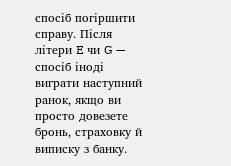спосіб погіршити справу. Після літери E чи G — спосіб іноді виграти наступний ранок, якщо ви просто довезете бронь, страховку й виписку з банку.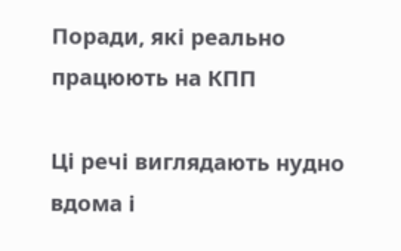Поради, які реально працюють на КПП

Ці речі виглядають нудно вдома і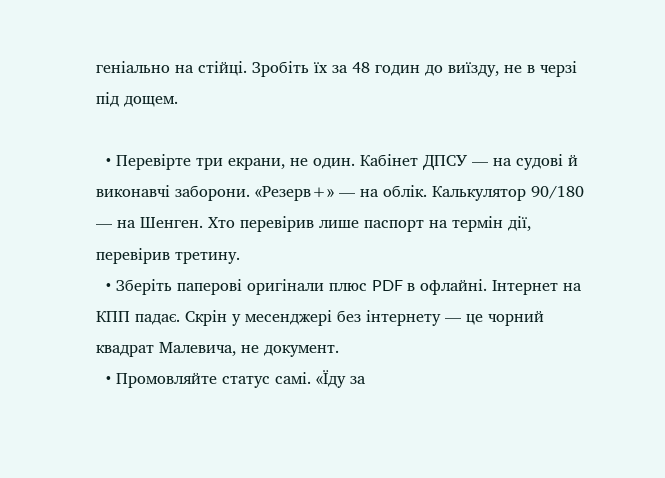геніально на стійці. Зробіть їх за 48 годин до виїзду, не в черзі під дощем.

  • Перевірте три екрани, не один. Кабінет ДПСУ — на судові й виконавчі заборони. «Резерв+» — на облік. Калькулятор 90/180 — на Шенген. Хто перевірив лише паспорт на термін дії, перевірив третину.
  • Зберіть паперові оригінали плюс PDF в офлайні. Інтернет на КПП падає. Скрін у месенджері без інтернету — це чорний квадрат Малевича, не документ.
  • Промовляйте статус самі. «Їду за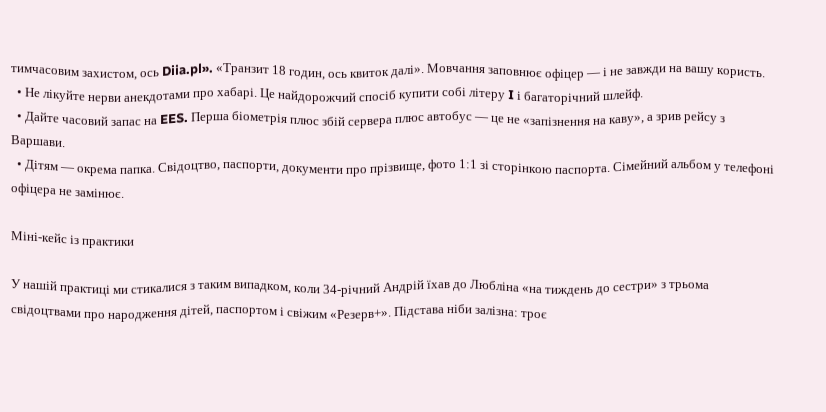тимчасовим захистом, ось Diia.pl». «Транзит 18 годин, ось квиток далі». Мовчання заповнює офіцер — і не завжди на вашу користь.
  • Не лікуйте нерви анекдотами про хабарі. Це найдорожчий спосіб купити собі літеру I і багаторічний шлейф.
  • Дайте часовий запас на EES. Перша біометрія плюс збій сервера плюс автобус — це не «запізнення на каву», а зрив рейсу з Варшави.
  • Дітям — окрема папка. Свідоцтво, паспорти, документи про прізвище, фото 1:1 зі сторінкою паспорта. Сімейний альбом у телефоні офіцера не замінює.

Міні-кейс із практики

У нашій практиці ми стикалися з таким випадком, коли 34-річний Андрій їхав до Любліна «на тиждень до сестри» з трьома свідоцтвами про народження дітей, паспортом і свіжим «Резерв+». Підстава ніби залізна: троє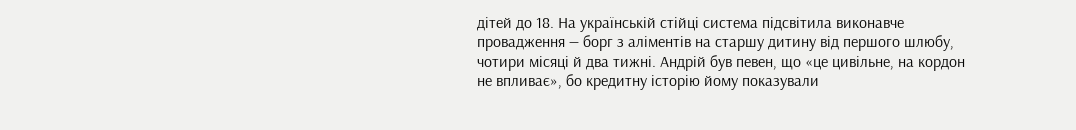дітей до 18. На українській стійці система підсвітила виконавче провадження — борг з аліментів на старшу дитину від першого шлюбу, чотири місяці й два тижні. Андрій був певен, що «це цивільне, на кордон не впливає», бо кредитну історію йому показували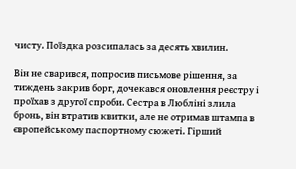чисту. Поїздка розсипалась за десять хвилин.

Він не сварився, попросив письмове рішення, за тиждень закрив борг, дочекався оновлення реєстру і проїхав з другої спроби. Сестра в Любліні злила бронь, він втратив квитки, але не отримав штампа в європейському паспортному сюжеті. Гірший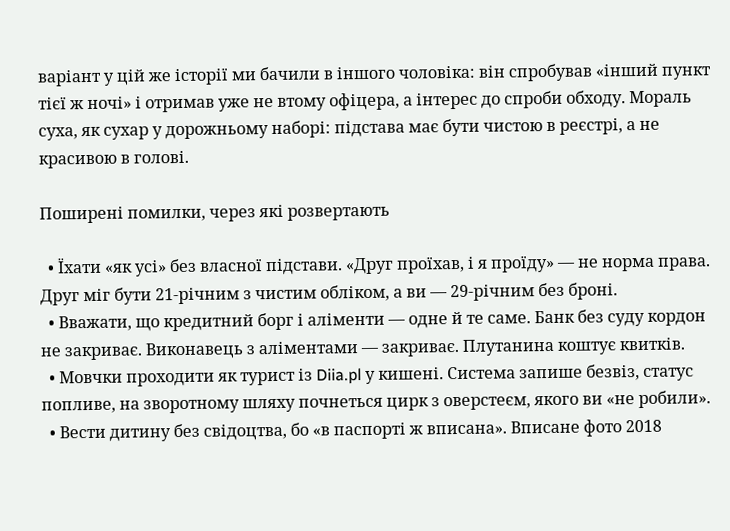варіант у цій же історії ми бачили в іншого чоловіка: він спробував «інший пункт тієї ж ночі» і отримав уже не втому офіцера, а інтерес до спроби обходу. Мораль суха, як сухар у дорожньому наборі: підстава має бути чистою в реєстрі, а не красивою в голові.

Поширені помилки, через які розвертають

  • Їхати «як усі» без власної підстави. «Друг проїхав, і я проїду» — не норма права. Друг міг бути 21-річним з чистим обліком, а ви — 29-річним без броні.
  • Вважати, що кредитний борг і аліменти — одне й те саме. Банк без суду кордон не закриває. Виконавець з аліментами — закриває. Плутанина коштує квитків.
  • Мовчки проходити як турист із Diia.pl у кишені. Система запише безвіз, статус попливе, на зворотному шляху почнеться цирк з оверстеєм, якого ви «не робили».
  • Вести дитину без свідоцтва, бо «в паспорті ж вписана». Вписане фото 2018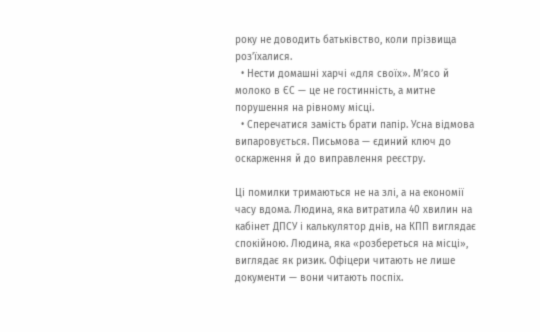року не доводить батьківство, коли прізвища роз’їхалися.
  • Нести домашні харчі «для своїх». М’ясо й молоко в ЄС — це не гостинність, а митне порушення на рівному місці.
  • Сперечатися замість брати папір. Усна відмова випаровується. Письмова — єдиний ключ до оскарження й до виправлення реєстру.

Ці помилки тримаються не на злі, а на економії часу вдома. Людина, яка витратила 40 хвилин на кабінет ДПСУ і калькулятор днів, на КПП виглядає спокійною. Людина, яка «розбереться на місці», виглядає як ризик. Офіцери читають не лише документи — вони читають поспіх.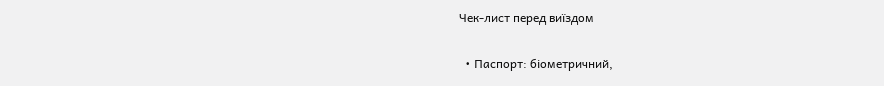Чек-лист перед виїздом

  • Паспорт: біометричний,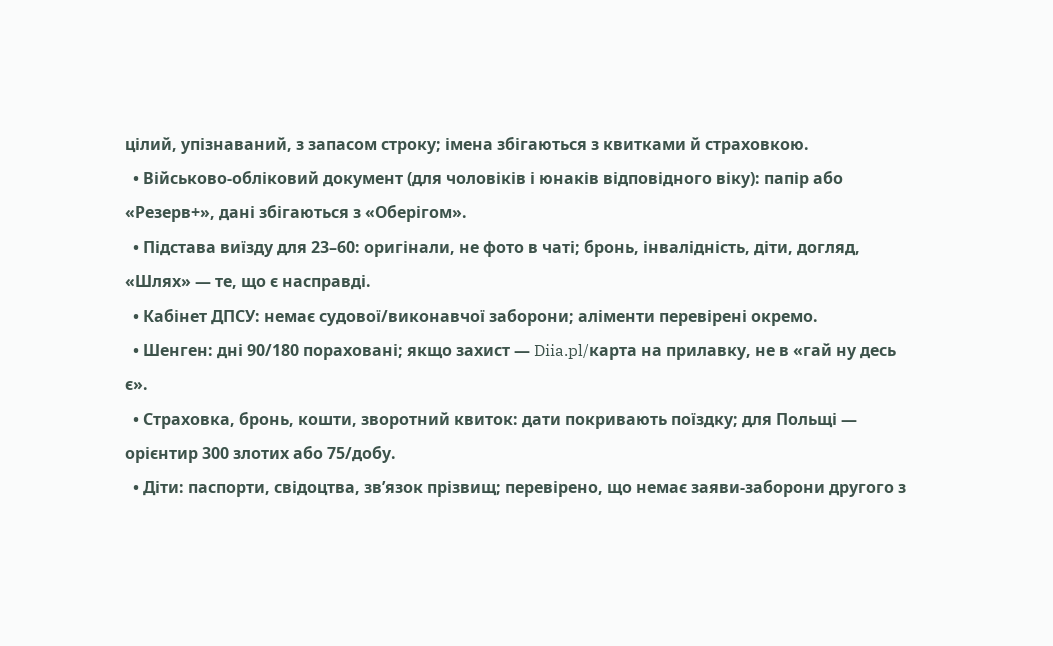цілий, упізнаваний, з запасом строку; імена збігаються з квитками й страховкою.
  • Військово-обліковий документ (для чоловіків і юнаків відповідного віку): папір або «Резерв+», дані збігаються з «Оберігом».
  • Підстава виїзду для 23–60: оригінали, не фото в чаті; бронь, інвалідність, діти, догляд, «Шлях» — те, що є насправді.
  • Кабінет ДПСУ: немає судової/виконавчої заборони; аліменти перевірені окремо.
  • Шенген: дні 90/180 пораховані; якщо захист — Diia.pl/карта на прилавку, не в «гай ну десь є».
  • Страховка, бронь, кошти, зворотний квиток: дати покривають поїздку; для Польщі — орієнтир 300 злотих або 75/добу.
  • Діти: паспорти, свідоцтва, зв’язок прізвищ; перевірено, що немає заяви-заборони другого з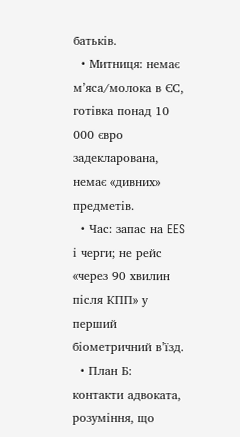батьків.
  • Митниця: немає м’яса/молока в ЄС, готівка понад 10 000 євро задекларована, немає «дивних» предметів.
  • Час: запас на EES і черги; не рейс «через 90 хвилин після КПП» у перший біометричний в’їзд.
  • План Б: контакти адвоката, розуміння, що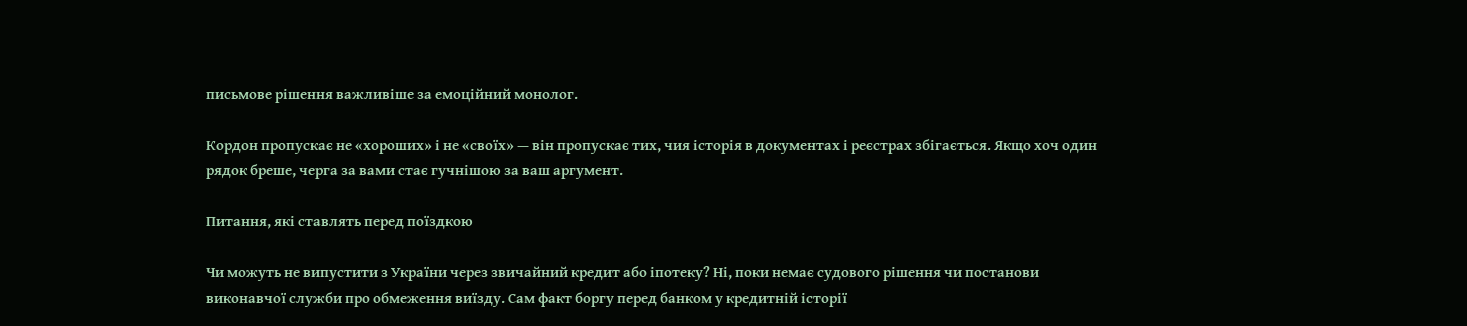письмове рішення важливіше за емоційний монолог.

Кордон пропускає не «хороших» і не «своїх» — він пропускає тих, чия історія в документах і реєстрах збігається. Якщо хоч один рядок бреше, черга за вами стає гучнішою за ваш аргумент.

Питання, які ставлять перед поїздкою

Чи можуть не випустити з України через звичайний кредит або іпотеку? Ні, поки немає судового рішення чи постанови виконавчої служби про обмеження виїзду. Сам факт боргу перед банком у кредитній історії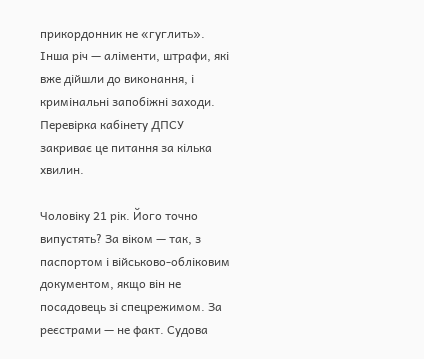прикордонник не «гуглить». Інша річ — аліменти, штрафи, які вже дійшли до виконання, і кримінальні запобіжні заходи. Перевірка кабінету ДПСУ закриває це питання за кілька хвилин.

Чоловіку 21 рік. Його точно випустять? За віком — так, з паспортом і військово-обліковим документом, якщо він не посадовець зі спецрежимом. За реєстрами — не факт. Судова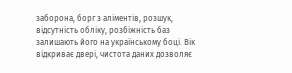заборона, борг з аліментів, розшук, відсутність обліку, розбіжність баз залишають його на українському боці. Вік відкриває двері, чистота даних дозволяє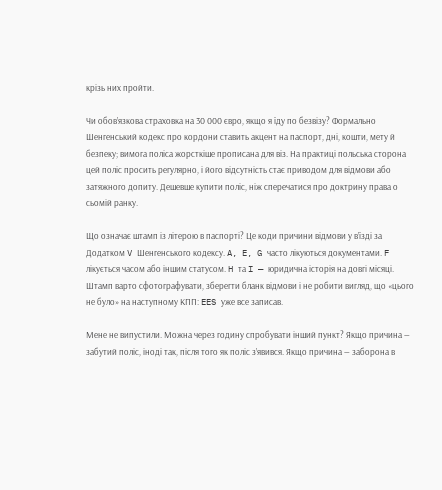крізь них пройти.

Чи обов’язкова страховка на 30 000 євро, якщо я їду по безвізу? Формально Шенгенський кодекс про кордони ставить акцент на паспорт, дні, кошти, мету й безпеку; вимога поліса жорсткіше прописана для віз. На практиці польська сторона цей поліс просить регулярно, і його відсутність стає приводом для відмови або затяжного допиту. Дешевше купити поліс, ніж сперечатися про доктрину права о сьомій ранку.

Що означає штамп із літерою в паспорті? Це коди причини відмови у в’їзді за Додатком V Шенгенського кодексу. A, E, G часто лікуються документами. F лікується часом або іншим статусом. H та I — юридична історія на довгі місяці. Штамп варто сфотографувати, зберегти бланк відмови і не робити вигляд, що «цього не було» на наступному КПП: EES уже все записав.

Мене не випустили. Можна через годину спробувати інший пункт? Якщо причина — забутий поліс, іноді так, після того як поліс з’явився. Якщо причина — заборона в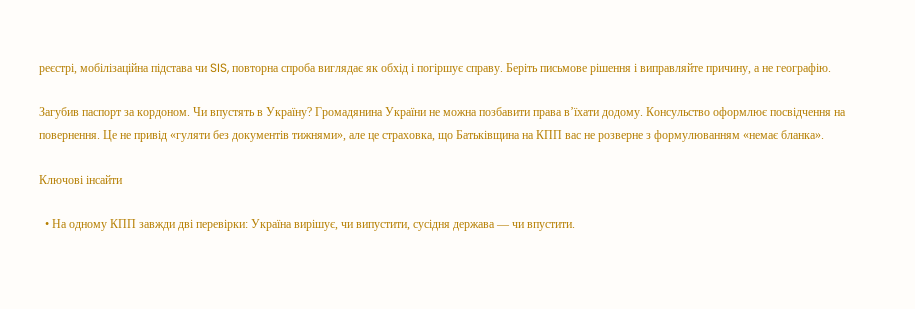реєстрі, мобілізаційна підстава чи SIS, повторна спроба виглядає як обхід і погіршує справу. Беріть письмове рішення і виправляйте причину, а не географію.

Загубив паспорт за кордоном. Чи впустять в Україну? Громадянина України не можна позбавити права в’їхати додому. Консульство оформлює посвідчення на повернення. Це не привід «гуляти без документів тижнями», але це страховка, що Батьківщина на КПП вас не розверне з формулюванням «немає бланка».

Ключові інсайти

  • На одному КПП завжди дві перевірки: Україна вирішує, чи випустити, сусідня держава — чи впустити.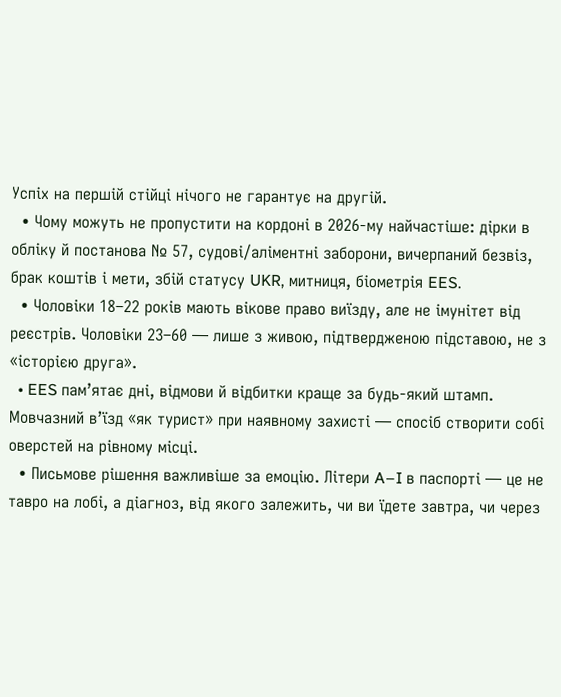Успіх на першій стійці нічого не гарантує на другій.
  • Чому можуть не пропустити на кордоні в 2026-му найчастіше: дірки в обліку й постанова № 57, судові/аліментні заборони, вичерпаний безвіз, брак коштів і мети, збій статусу UKR, митниця, біометрія EES.
  • Чоловіки 18–22 років мають вікове право виїзду, але не імунітет від реєстрів. Чоловіки 23–60 — лише з живою, підтвердженою підставою, не з «історією друга».
  • EES пам’ятає дні, відмови й відбитки краще за будь-який штамп. Мовчазний в’їзд «як турист» при наявному захисті — спосіб створити собі оверстей на рівному місці.
  • Письмове рішення важливіше за емоцію. Літери A–I в паспорті — це не тавро на лобі, а діагноз, від якого залежить, чи ви їдете завтра, чи через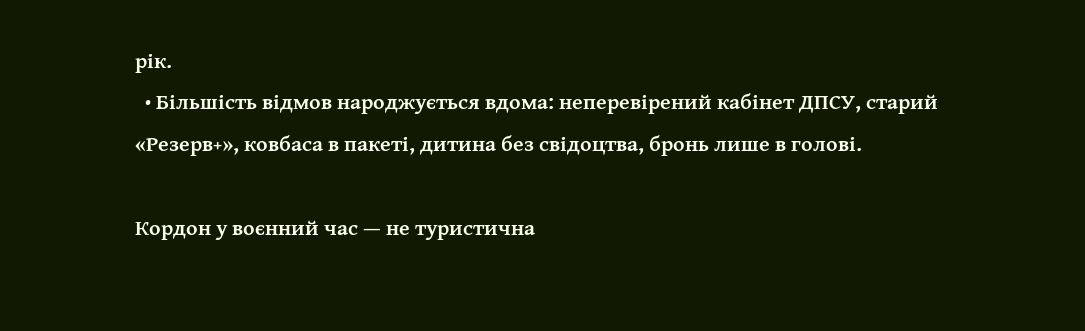рік.
  • Більшість відмов народжується вдома: неперевірений кабінет ДПСУ, старий «Резерв+», ковбаса в пакеті, дитина без свідоцтва, бронь лише в голові.

Кордон у воєнний час — не туристична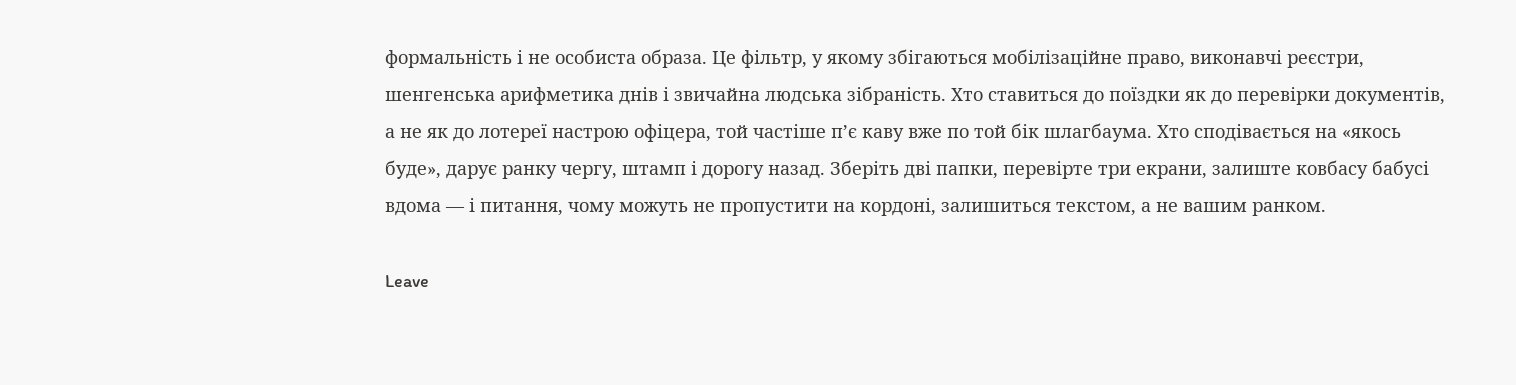формальність і не особиста образа. Це фільтр, у якому збігаються мобілізаційне право, виконавчі реєстри, шенгенська арифметика днів і звичайна людська зібраність. Хто ставиться до поїздки як до перевірки документів, а не як до лотереї настрою офіцера, той частіше п’є каву вже по той бік шлагбаума. Хто сподівається на «якось буде», дарує ранку чергу, штамп і дорогу назад. Зберіть дві папки, перевірте три екрани, залиште ковбасу бабусі вдома — і питання, чому можуть не пропустити на кордоні, залишиться текстом, а не вашим ранком.

Leave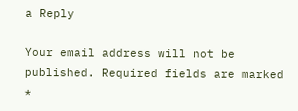a Reply

Your email address will not be published. Required fields are marked *